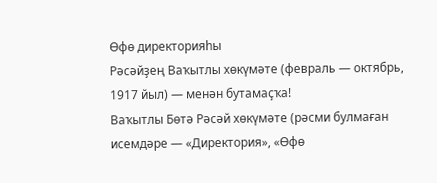Өфө директорияһы
Рәсәйҙең Ваҡытлы хөкүмәте (февраль — октябрь, 1917 йыл) — менән бутамаҫҡа!
Ваҡытлы Бөтә Рәсәй хөкүмәте (рәсми булмаған исемдәре — «Директория», «Өфө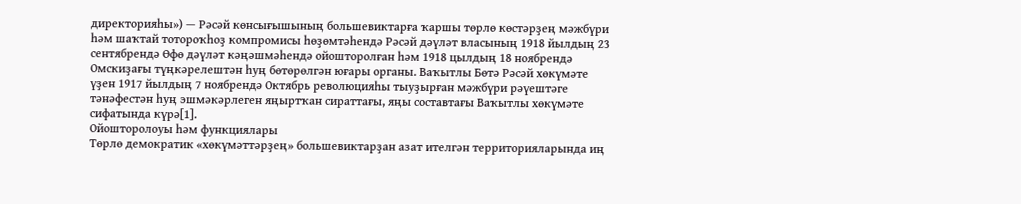директорияһы») — Рәсәй көнсығышының большевиктарға ҡаршы төрлө көстәрҙең мәжбүри һәм шаҡтай тотороҡһоҙ компромисы һөҙөмтәһендә Рәсәй дәүләт власының 1918 йылдың 23 сентябрендә Өфө дәүләт кәңәшмәһендә ойошторолған һәм 1918 цылдың 18 ноябрендә Омскиҙағы түңкәрелештән һуң бөтөрөлгән юғары органы. Ваҡытлы Бөтә Рәсәй хөкүмәте үҙен 1917 йылдың 7 ноябрендә Октябрь революцияһы тыуҙырған мәжбүри рәүештәге тәнәфестән һуң эшмәкәрлеген яңыртҡан сираттағы, яңы составтағы Ваҡытлы хөкүмәте сифатында күрә[1].
Ойошторолоуы һәм функциялары
Төрлө демократик «хөкүмәттәрҙең» большевиктарҙан азат ителгән территорияларында иң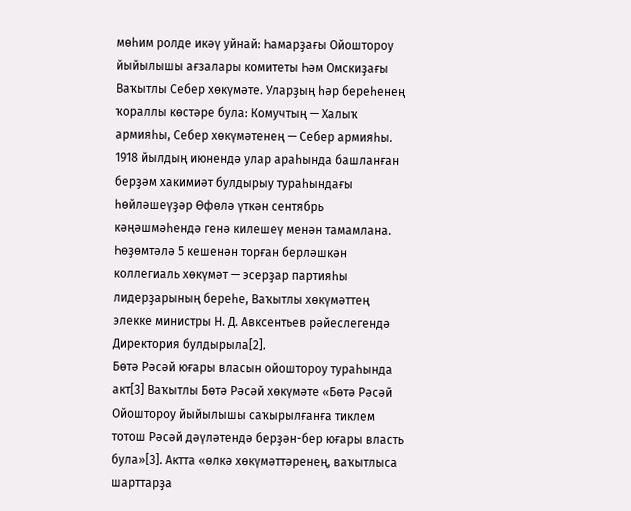мөһим ролде икәү уйнай: Һамарҙағы Ойоштороу йыйылышы ағзалары комитеты Һәм Омскиҙағы Ваҡытлы Себер хөкүмәте. Уларҙың һәр береһенең ҡораллы көстәре була: Комучтың — Халыҡ армияһы, Себер хөкүмәтенең — Себер армияһы. 1918 йылдың июнендә улар араһында башланған берҙәм хакимиәт булдырыу тураһындағы һөйләшеүҙәр Өфөлә үткән сентябрь кәңәшмәһендә генә килешеү менән тамамлана. Һөҙөмтәлә 5 кешенән торған берләшкән коллегиаль хөкүмәт — эсерҙар партияһы лидерҙарының береһе, Ваҡытлы хөкүмәттең элекке министры Н. Д. Авксентьев рәйеслегендә Директория булдырыла[2].
Бөтә Рәсәй юғары власын ойоштороу тураһында акт[3] Ваҡытлы Бөтә Рәсәй хөкүмәте «Бөтә Рәсәй Ойоштороу йыйылышы саҡырылғанға тиклем тотош Рәсәй дәүләтендә берҙән-бер юғары власть була»[3]. Актта «өлкә хөкүмәттәренең, ваҡытлыса шарттарҙа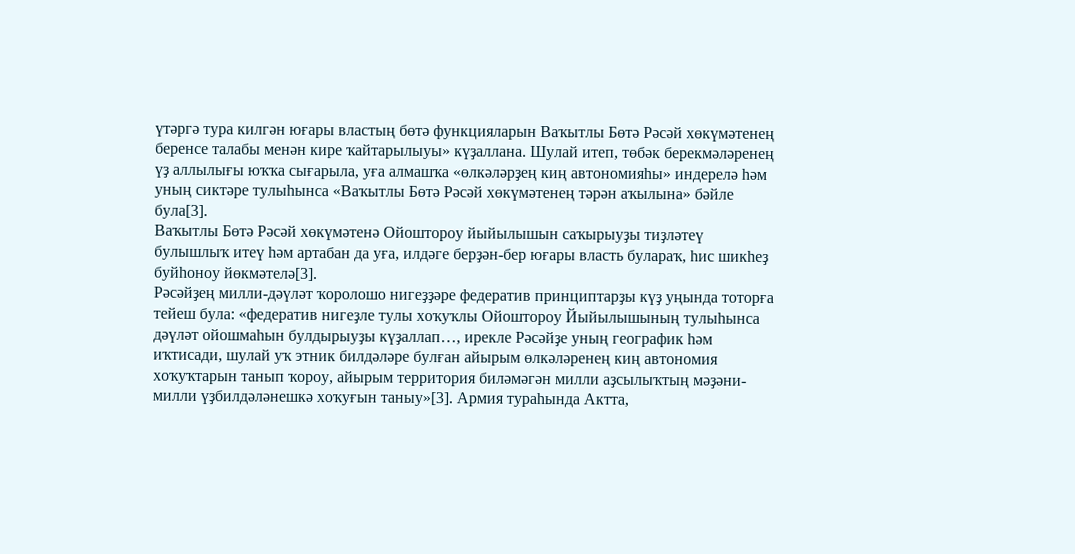үтәргә тура килгән юғары властың бөтә функцияларын Ваҡытлы Бөтә Рәсәй хөкүмәтенең беренсе талабы менән кире ҡайтарылыуы» күҙаллана. Шулай итеп, төбәк берекмәләренең үҙ аллылығы юҡҡа сығарыла, уға алмашҡа «өлкәләрҙең киң автономияһы» индерелә һәм уның сиктәре тулыһынса «Ваҡытлы Бөтә Рәсәй хөкүмәтенең тәрән аҡылына» бәйле була[3].
Ваҡытлы Бөтә Рәсәй хөкүмәтенә Ойоштороу йыйылышын саҡырыуҙы тиҙләтеү булышлыҡ итеү һәм артабан да уға, илдәге берҙән-бер юғары власть булараҡ, һис шикһеҙ буйһоноу йөкмәтелә[3].
Рәсәйҙең милли-дәүләт ҡоролошо нигеҙҙәре федератив принциптарҙы күҙ уңында тоторға тейеш була: «федератив нигеҙле тулы хоҡуҡлы Ойоштороу Йыйылышының тулыһынса дәүләт ойошмаһын булдырыуҙы күҙаллап…, ирекле Рәсәйҙе уның географик һәм иҡтисади, шулай уҡ этник билдәләре булған айырым өлкәләренең киң автономия хоҡуҡтарын танып ҡороу, айырым территория биләмәгән милли аҙсылыҡтың мәҙәни-милли үҙбилдәләнешкә хоҡуғын таныу»[3]. Армия тураһында Актта,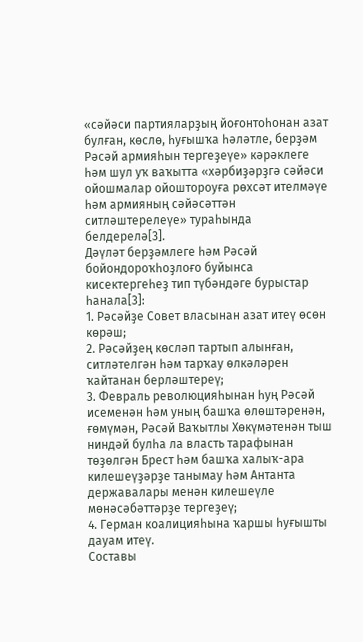«сәйәси партияларҙың йоғонтоһонан азат булған, көслө, һуғышҡа һәләтле, берҙәм Рәсәй армияһын тергеҙеүе» кәрәклеге һәм шул уҡ ваҡытта «хәрбиҙәрҙгә сәйәси ойошмалар ойоштороуға рөхсәт ителмәүе һәм армияның сәйәсәттән ситләштерелеүе» тураһында белдерелә[3].
Дәүләт берҙәмлеге һәм Рәсәй бойондороҡһоҙлоғо буйынса кисектергеһеҙ тип түбәндәге бурыстар һанала[3]:
1. Рәсәйҙе Совет власынан азат итеү өсөн көрәш;
2. Рәсәйҙең көсләп тартып алынған, ситләтелгән һәм тарҡау өлкәләрен ҡайтанан берләштереү;
3. Февраль революцияһынан һуң Рәсәй исеменән һәм уның башҡа өлөштәренән, ғөмүмән, Рәсәй Ваҡытлы Хөкүмәтенән тыш ниндәй булһа ла власть тарафынан төҙөлгән Брест һәм башҡа халыҡ-ара килешеүҙәрҙе танымау һәм Антанта державалары менән килешеүле мөнәсәбәттәрҙе тергеҙеү;
4. Герман коалицияһына ҡаршы һуғышты дауам итеү.
Составы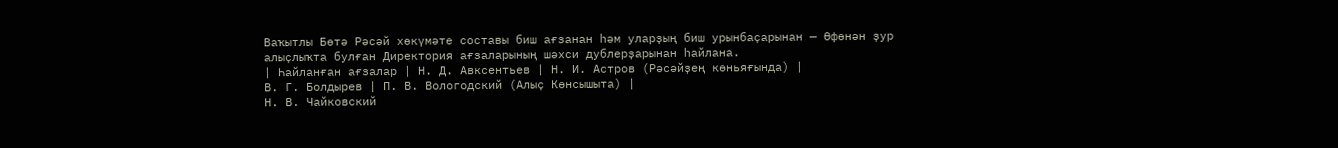Ваҡытлы Бөтә Рәсәй хөкүмәте составы биш ағзанан һәм уларҙың биш урынбаҫарынан — Өфөнән ҙур алыҫлыҡта булған Директория ағзаларының шәхси дублерҙарынан һайлана.
| Һайланған ағзалар | Н. Д. Авксентьев | Н. И. Астров (Рәсәйҙең көньяғында) |
В. Г. Болдырев | П. В. Вологодский (Алыҫ Көнсышыта) |
Н. В. Чайковский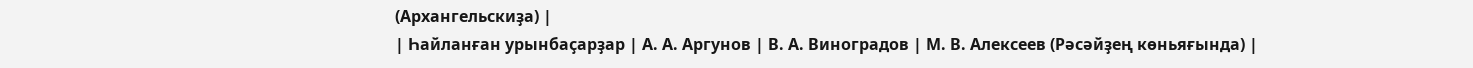(Архангельскиҙа) |
| Һайланған урынбаҫарҙар | А. А. Аргунов | В. А. Виноградов | М. В. Алексеев (Рәсәйҙең көньяғында) |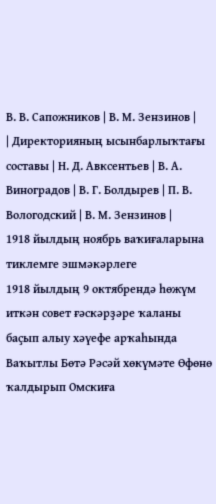В. В. Сапожников | В. М. Зензинов |
| Директорияның ысынбарлыҡтағы составы | Н. Д. Авксентьев | В. А. Виноградов | В. Г. Болдырев | П. В. Вологодский | В. М. Зензинов |
1918 йылдың ноябрь ваҡиғаларына тиклемге эшмәкәрлеге
1918 йылдың 9 октябрендә һөжүм иткән совет ғәскәрҙәре ҡаланы баҫып алыу хәүефе арҡаһында Ваҡытлы Бөтә Рәсәй хөкүмәте Өфөнө ҡалдырып Омскиға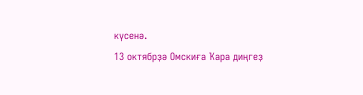күсенә.
13 октябрҙә Омскиға Ҡара диңгеҙ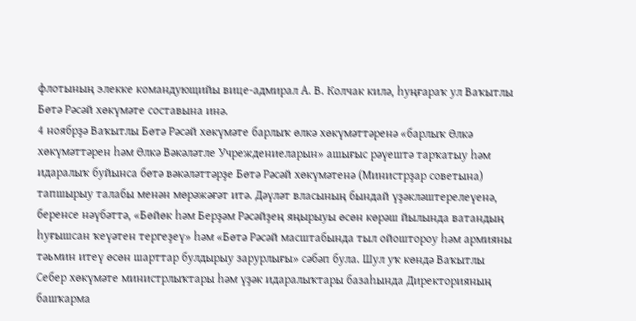флотының элекке командующийы вице-адмирал А. В. Колчак килә, һуңғараҡ ул Ваҡытлы Бөтә Рәсәй хөкүмәте составына инә.
4 ноябрҙә Ваҡытлы Бөтә Рәсәй хөкүмәте барлыҡ өлкә хөкүмәттәренә «барлыҡ Өлкә хөкүмәттәрен һәм Өлкә Вәкәләтле Учреждениеларын» ашығыс рәүештә тарҡатыу һәм идаралыҡ буйынса бөтә вәкәләттәрҙе Бөтә Рәсәй хөкүмәтенә (Министрҙар советына) тапшырыу талабы менән мөрәжәғәт итә. Дәүләт власының бындай үҙәкләштерелеүенә, беренсе нәүбәттә, «Бөйөк һәм Берҙәм Рәсәйҙең яңырыуы өсөн көрәш йылында ватандың һуғышсан ҡеүәтен тергеҙеү» һәм «Бөтә Рәсәй масштабында тыл ойоштороу һәм армияны тәьмин итеү өсөн шарттар булдырыу зарурлығы» сәбәп була. Шул уҡ көндә Ваҡытлы Себер хөкүмәте министрлыҡтары һәм үҙәк идаралыҡтары базаһында Директорияның башҡарма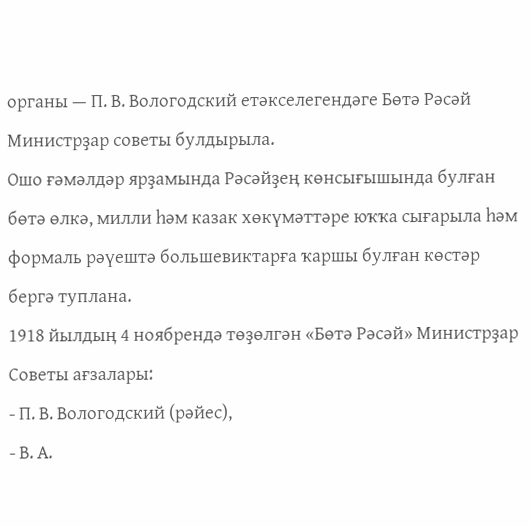органы — П. В. Вологодский етәкселегендәге Бөтә Рәсәй Министрҙар советы булдырыла.
Ошо ғәмәлдәр ярҙамында Рәсәйҙең көнсығышында булған бөтә өлкә, милли һәм казак хөкүмәттәре юҡҡа сығарыла һәм формаль рәүештә большевиктарға ҡаршы булған көстәр бергә туплана.
1918 йылдың 4 ноябрендә төҙөлгән «Бөтә Рәсәй» Министрҙар Советы ағзалары:
- П. В. Вологодский (рәйес),
- В. А.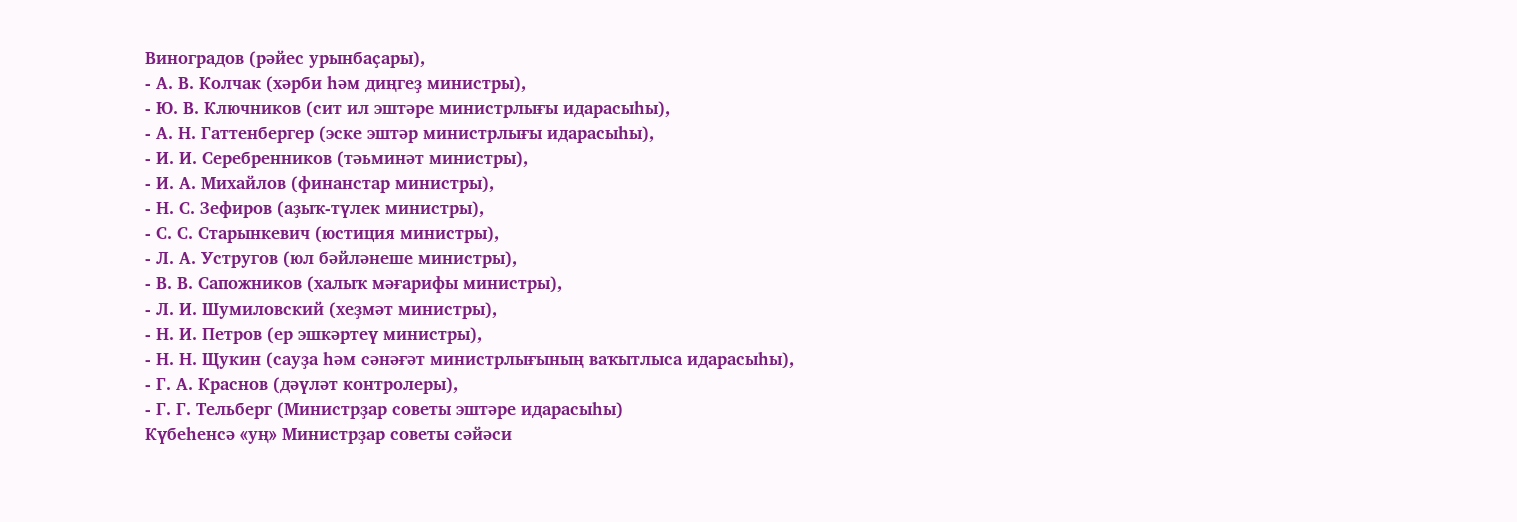Виноградов (рәйес урынбаҫары),
- А. В. Колчак (хәрби һәм диңгеҙ министры),
- Ю. В. Ключников (сит ил эштәре министрлығы идарасыһы),
- А. Н. Гаттенбергер (эске эштәр министрлығы идарасыһы),
- И. И. Серебренников (тәьминәт министры),
- И. А. Михайлов (финанстар министры),
- Н. С. Зефиров (аҙыҡ-түлек министры),
- С. С. Старынкевич (юстиция министры),
- Л. А. Устругов (юл бәйләнеше министры),
- В. В. Сапожников (халыҡ мәғарифы министры),
- Л. И. Шумиловский (хеҙмәт министры),
- Н. И. Петров (ер эшкәртеү министры),
- Н. Н. Щукин (сауҙа һәм сәнәғәт министрлығының ваҡытлыса идарасыһы),
- Г. А. Краснов (дәүләт контролеры),
- Г. Г. Тельберг (Министрҙар советы эштәре идарасыһы)
Күбеһенсә «уң» Министрҙар советы сәйәси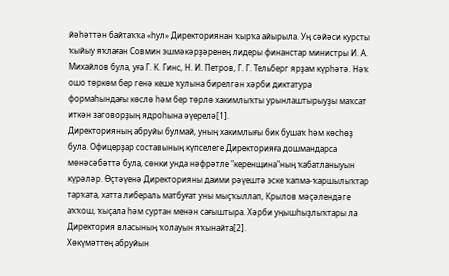йәһәттән байтаҡҡа «һул» Директориянан ҡырҡа айырыла. Уң сәйәси курсты ҡыйыу яҡлаған Совмин эшмәкәрҙәренең лидеры финанстар министры И. А. Михайлов була, уға Г. К. Гинс, Н. И. Петров, Г. Г. Тельберг ярҙам күрһәтә. Нәҡ ошо төркөм бер генә кеше ҡулына бирелгән хәрби диктатура формаһындағы көслө һәм бер төрлө хакимлыҡты урынлаштырыуҙы маҡсат иткән заговорҙың ядроһына әүерелә[1].
Директорияның абруйы булмай, уның хакимлығы бик бушаҡ һәм көсһөҙ була. Офицерҙар составының күпселеге Директорияға дошмандарса мөнәсәбәттә була, сөнки унда нәфрәтле "керенщина"ның ҡабатланыуын күрәләр. Өҫтәүенә Директорияны даими рәүештә эске ҡапма-ҡаршылыҡтар тарҡата, хатта либераль матбуғат уны мыҫҡыллап, Крылов мәҫәлендәге аҡҡош, ҡыҫала һәм суртан менән сағыштыра. Хәрби уңышһыҙлыҡтары ла Директория власының ҡолауын яҡынайта[2].
Хөкүмәттең абруйын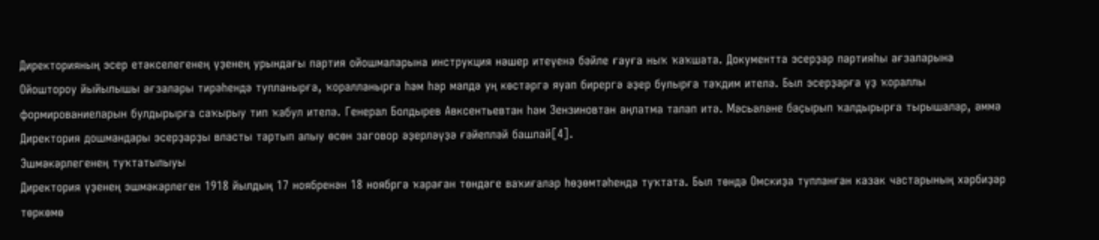Директорияның эсер етәкселегенең үҙенең урындағы партия ойошмаларына инструкция нәшер итеүенә бәйле ғауға ныҡ ҡаҡшата. Документта эсерҙар партияһы ағзаларына Ойоштороу йыйылышы ағзалары тирәһендә тупланырға, ҡоралланырға һәм һәр мәлдә уң көстәргә яуап бирергә әҙер булырға тәҡдим ителә. Был эсерҙарға үҙ ҡораллы формированиеларын булдырырға саҡырыу тип ҡабул ителә. Генерал Болдырев Авксентьевтан һәм Зензиновтан аңлатма талап итә. Мәсьәләне баҫырып ҡалдырырға тырышалар, әммә Директория дошмандары эсерҙарҙы власты тартып алыу өсөн заговор әҙерләүҙә ғәйепләй башлай[4].
Эшмәкәрлегенең туҡтатылыуы
Директория үҙенең эшмәкәрлеген 1918 йылдың 17 ноябренән 18 ноябргә ҡараған төндәге ваҡиғалар һөҙөмтәһендә туҡтата. Был төндә Омскиҙа тупланған казак частарының хәрбиҙәр төркөмө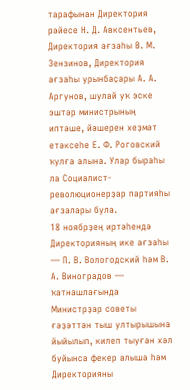тарафынан Директория рәйесе Н. Д. Авксентьев, Директория ағзаһы В. М. Зензинов, Директория ағзаһы урынбаҫары А. А. Аргунов, шулай уҡ эске эштәр министрының иптәше, йәшерен хеҙмәт етәксеһе Е. Ф. Роговский ҡулға алына. Улар быраһы ла Социалист-революционерҙар партияһы ағзалары була.
18 ноябрҙең иртәһендә Директорияның ике ағзаһы — П. В. Вологодский һәм В. А. Виноградов — ҡатнашлағында Министрҙар советы ғәҙәттән тыш ултырышына йыйылып, килеп тыуған хәл буйынса фекер алыша һәм Директорияны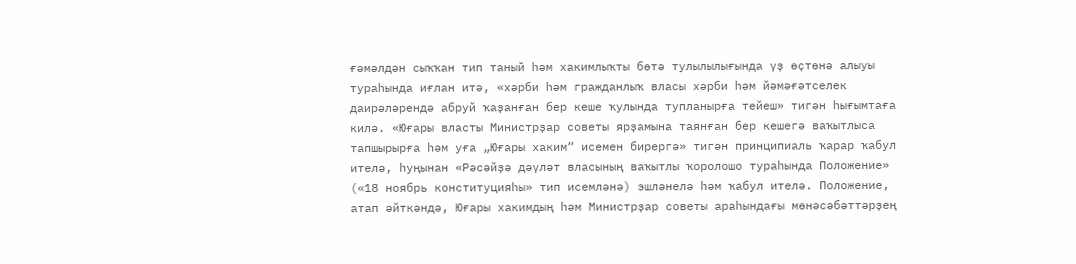ғәмәлдән сыҡҡан тип таный һәм хакимлыҡты бөтә тулылылығында үҙ өҫтөнә алыуы тураһында иғлан итә, «хәрби һәм гражданлыҡ власы хәрби һәм йәмәғәтселек даирәләрендә абруй ҡаҙанған бер кеше ҡулында тупланырға тейеш» тигән һығымтаға килә. «Юғары власты Министрҙар советы ярҙамына таянған бер кешегә ваҡытлыса тапшырырға һәм уға „Юғары хаким“ исемен бирергә» тигән принципиаль ҡарар ҡабул ителә, һуңынан «Рәсәйҙә дәүләт власының ваҡытлы ҡоролошо тураһында Положение» («18 ноябрь конституцияһы» тип исемләнә) эшләнелә һәм ҡабул ителә. Положение, атап әйткәндә, Юғары хакимдың һәм Министрҙар советы араһындағы мөнәсәбәттәрҙең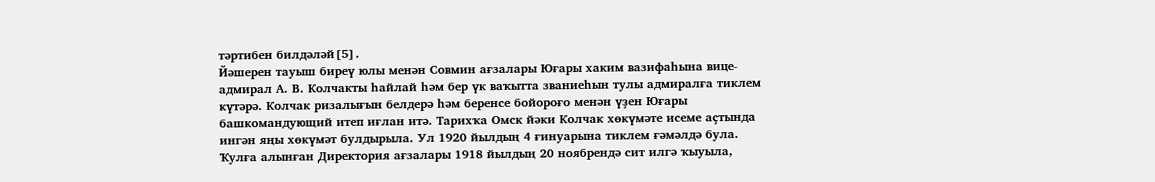тәртибен билдәләй[5].
Йәшерен тауыш биреү юлы менән Совмин ағзалары Юғары хаким вазифаһына вице-адмирал А. В. Колчакты һайлай һәм бер үк ваҡытта званиеһын тулы адмиралға тиклем күтәрә. Колчак ризалығын белдерә һәм беренсе бойороғо менән үҙен Юғары башкомандующий итеп иғлан итә. Тарихҡа Омск йәки Колчак хөкүмәте исеме аҫтында ингән яңы хөкүмәт булдырыла. Ул 1920 йылдың 4 ғинуарына тиклем ғәмәлдә була.
Ҡулға алынған Директория ағзалары 1918 йылдың 20 ноябрендә сит илгә ҡыуыла,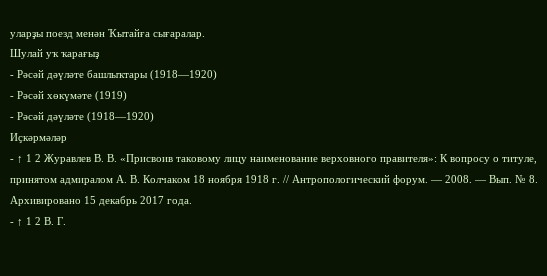уларҙы поезд менән Ҡытайға сығаралар.
Шулай уҡ ҡарағыҙ
- Рәсәй дәүләте башлыҡтары (1918—1920)
- Рәсәй хөкүмәте (1919)
- Рәсәй дәүләте (1918—1920)
Иҫкәрмәләр
- ↑ 1 2 Журавлев В. В. «Присвоив таковому лицу наименование верховного правителя»: К вопросу о титуле, принятом адмиралом А. В. Колчаком 18 ноября 1918 г. // Антропологический форум. — 2008. — Вып. № 8. Архивировано 15 декабрь 2017 года.
- ↑ 1 2 В. Г.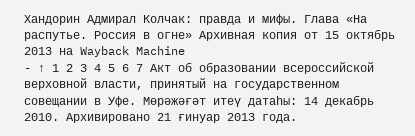Хандорин Адмирал Колчак: правда и мифы. Глава «На распутье. Россия в огне» Архивная копия от 15 октябрь 2013 на Wayback Machine
- ↑ 1 2 3 4 5 6 7 Акт об образовании всероссийской верховной власти, принятый на государственном совещании в Уфе. Мөрәжәғәт итеү датаһы: 14 декабрь 2010. Архивировано 21 ғинуар 2013 года.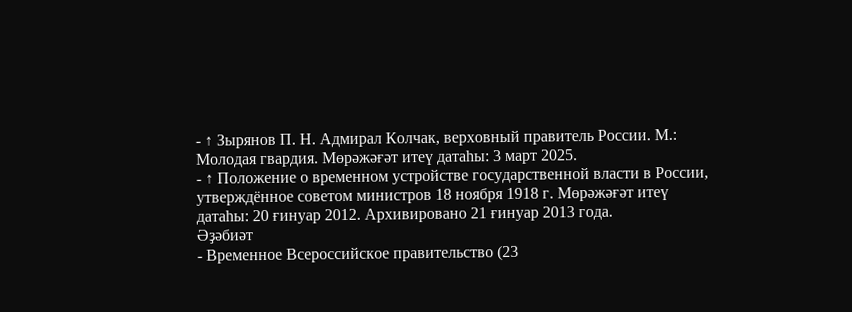- ↑ Зырянов П. Н. Адмирал Колчак, верховный правитель России. М.: Молодая гвардия. Мөрәжәғәт итеү датаһы: 3 март 2025.
- ↑ Положение о временном устройстве государственной власти в России, утверждённое советом министров 18 ноября 1918 г. Мөрәжәғәт итеү датаһы: 20 ғинуар 2012. Архивировано 21 ғинуар 2013 года.
Әҙәбиәт
- Временное Всероссийское правительство (23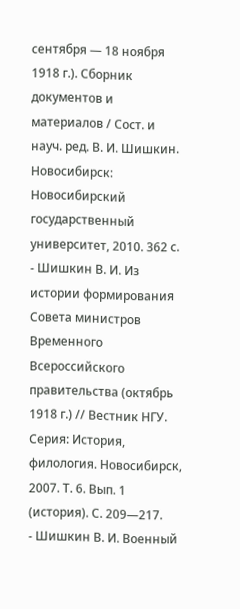сентября — 18 ноября 1918 г.). Сборник документов и материалов / Сост. и науч. ред. В. И. Шишкин. Новосибирск: Новосибирский государственный университет, 2010. 362 с.
- Шишкин В. И. Из истории формирования Совета министров Временного Всероссийского правительства (октябрь 1918 г.) // Вестник НГУ. Серия: История, филология. Новосибирск, 2007. Т. 6. Вып. 1 (история). С. 209—217.
- Шишкин В. И. Военный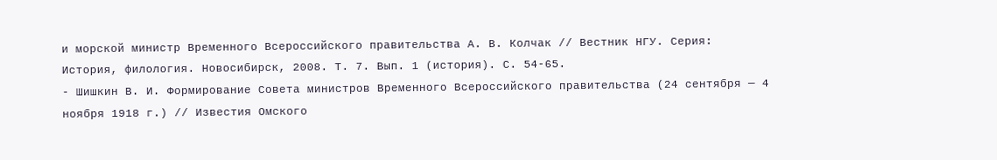и морской министр Временного Всероссийского правительства А. В. Колчак // Вестник НГУ. Серия: История, филология. Новосибирск, 2008. Т. 7. Вып. 1 (история). С. 54-65.
- Шишкин В. И. Формирование Совета министров Временного Всероссийского правительства (24 сентября — 4 ноября 1918 г.) // Известия Омского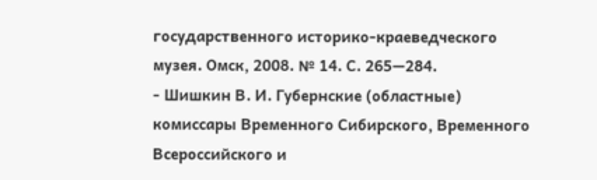государственного историко-краеведческого музея. Омск, 2008. № 14. С. 265—284.
- Шишкин В. И. Губернские (областные) комиссары Временного Сибирского, Временного Всероссийского и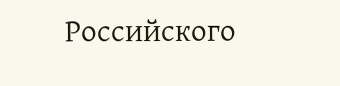Российского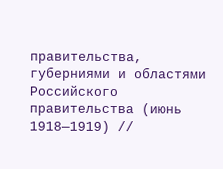правительства, губерниями и областями Российского правительства (июнь 1918—1919) //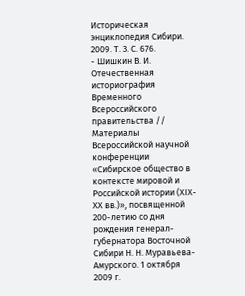Историческая энциклопедия Сибири. 2009. Т. 3. С. 676.
- Шишкин В. И. Отечественная историография Временного Всероссийского правительства // Материалы Всероссийской научной конференции «Сибирское общество в контексте мировой и Российской истории (ХIХ-ХХ вв.)», посвященной 200-летию со дня рождения генерал-губернатора Восточной Сибири Н. Н. Муравьева-Амурского. 1 октября 2009 г.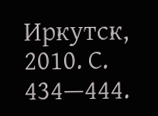Иркутск, 2010. С. 434—444.